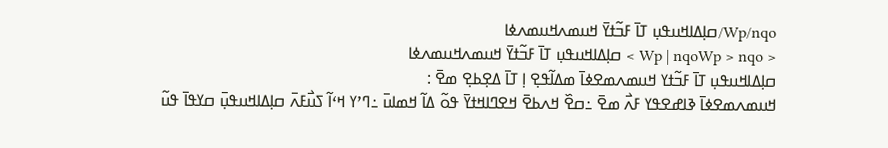Wp/nqo/ߛߊ߲ߡߊߞߎߟߎ߲ ߠߊ߫ ߓߏ߬ߙߌ߫ ߞߎߘߍߞߎߘߍߦߊ
< Wp | nqoWp > nqo > ߛߊ߲ߡߊߞߎߟߎ߲ ߠߊ߫ ߓߏ߬ߙߌ߫ ߞߎߘߍߞߎߘߍߦߊ
ߛߊ߲ߡߊߞߎߟߎ߲ ߠߊ߫ ߓߏ߬ߙߌ ߞߎߘߍߘߐߦߊ߫ ߘߡߊ߬ߟߐ߲ ߊ߲ ߠߊ߫ ߡߐ߲ߕߐ߲ ߘߐ߫ :
ߞߎߘߍߘߐߦߊ߫ ߢߊߝߐߟߌ ߓߍ߯ ߘߐ߫ ߸ߛߐ߰ ߞߍߕߐ߫ ߞߐߣߊߞߙߌ߫ ߟߋ߬ ߡߊ߬ ߞߘߊߎ߫ ߸ߣߴߌ ߞߵߊ߬ ߖߎ߯ߓߍ߫ ߛߊ߲ߡߊߞߎߟߎ߲߫ ߛߌߟߊ߫ ߟߎ߬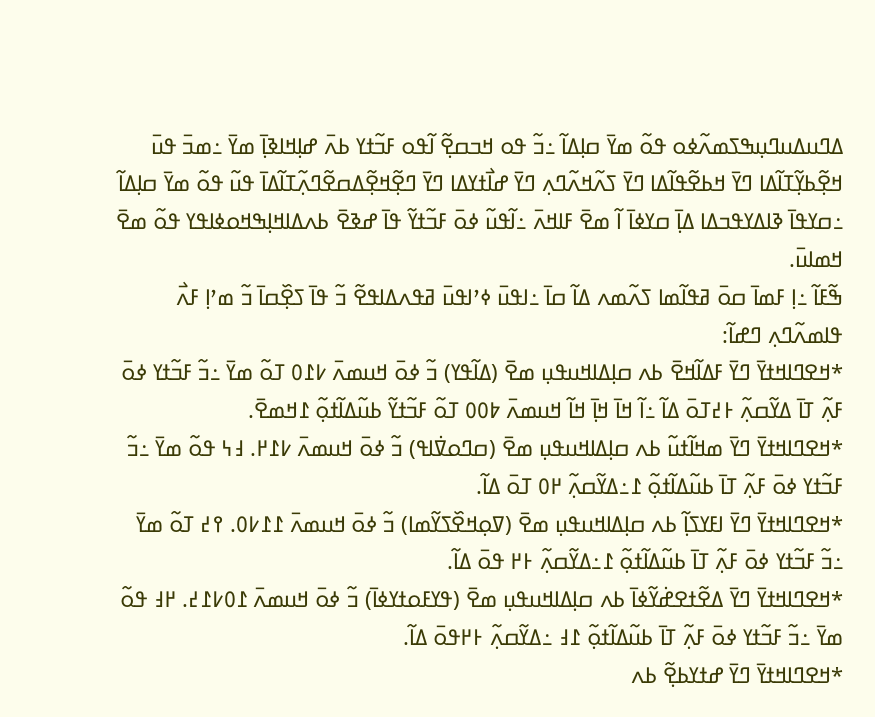ߡߣߎߡߎߣߎ߲ߒߖߘߍ߬ߦߋ ߟߋ߬ ߘߌ߫ ߛߊ߲ߡߊ߬ ߸ߏ߬ ߟߋ ߞߏߛߐ߲߬ ߊ߬ߟߋ ߓߏ߬ߙߌ ߕߍ߫ ߝߊ߲ߞߊߢߊ߲߫ ߘߌ߫ ߸ߘߏ߫ ߟߎ߫ ߞߐ߲߬ߕߌ߲߬ߠߊ߬ߡߊ ߣߌ߫ ߞߕߐ߬ߟߊ߬ߡߊ ߣߌ߫ ߖߍ߬ߞߍ߬ߣߍ߲ ߣߌ߫ ߝߊ߯ߙߌߡߊ ߣߌ߫ ߣߐ߲߬ߞߐ߲߬ߡߛߐ߬ߣߍ߲߬ߠߊ߬ߡߊ߫ ߟߎ߬ ߟߋ߬ ߘߌ߫ ߛߊ߲ߡߊ߬ ߸ߛߌߟߊ߫ ߢߊߡߌߟߏߡߊ ߡߊ߲߫ ߛߌߦߊ߫ ߊ߬ ߘߐ߫ ߓߊߞߍ߫ ߸ߊ߬ߟߎ߬ ߦߋ߫ ߓߏ߬ߙߌ߬ ߟߊ߫ ߝߢߐ߫ ߕߍߡߊߞߊ߲ߒߞߋߦߊߟߌ ߟߋ߬ ߘߐ߫ ߞߘߊߎ߫.
ߒ߬ߓߊ߬ ߸ߊ߲ ߓߘߊ߫ ߛߋ߫ ߥߟߊ߬ߘߊ ߖߍ߬ߘߍ ߡߊ߬ ߛߊ߫ ߸ߊߟߎ߫ ߦߴߊߟߎ߫ ߥߟߍߡߊߟߐ߬ ߏ߬ ߟߊ߫ ߖߐ߲߰ߛߊ߫ ߏ߬ ߘߴߊ߲ ߓߍ߯ ߟߊߘߍ߬ߣߍ߲ ߣߝߊ߬:
*ߞߐߣߊߞߙߌ߫ ߣߌ߫ ߓߡߊ߬ߞߐ߫ ߕߍ ߛߊ߲ߡߊߞߎߟߎ߲ ߘߐ߫ (ߡߊ߬ߟߌ) ߏ߬ ߦߋ߫ ߞߎߘߍ߫ ߇߁߀ ߠߋ߬ ߘߌ߫ ߸ߏ߬ ߓߏ߬ߙߌ ߦߋ߫ ߓߍ߲߬ ߠߊ߫ ߡߌ߬ߛߍ߲߬ ߅߄ߠߋ߫ ߡߊ߬ ߸ߊ߬ ߞߊ߫ ߞߊ߲߫ ߞߊ߬ ߞߎߘߍ߫ ߈߀߀ ߠߋ߬ ߓߏ߬ߙߌ߬ ߕߎ߬ߡߊ߬ߙߋ߲߬ ߁ߞߘߐ߫.
*ߞߐߣߊߞߙߌ߫ ߣߌ߫ ߘߞߊ߬ߙߎ߬ ߕߍ ߛߊ߲ߡߊߞߎߟߎ߲ ߘߐ߫ (ߛߣߋߜ߭ߊߟ) ߏ߬ ߦߋ߫ ߞߎߘߍ߫ ߇߁߂. ߃߆ ߟߋ߬ ߘߌ߫ ߸ߏ߬ ߓߏ߬ߙߌ ߦߋ߫ ߓߍ߲߬ ߠߊ߫ ߕߎ߬ߡߊ߬ߙߋ߲߬ ߁߸ߡߌ߬ߛߍ߲߬ ߂߀ ߠߋ߫ ߡߊ߬.
*ߞߐߣߊߞߙߌ߫ ߣߌ߫ ߊߓߌߖߊ߲߬ ߕߍ ߛߊ߲ߡߊߞߎߟߎ߲ ߘߐ߫ (ߜߋ߲ߞߐ߰ߖߌ߬ߘߊ) ߏ߬ ߦߋ߫ ߞߎߘߍ߫ ߁߁߇߀. ߉߄ ߠߋ߬ ߘߌ߫ ߸ߏ߬ ߓߏ߬ߙߌ ߦߋ߫ ߓߍ߲߬ ߠߊ߫ ߕߎ߬ߡߊ߬ߙߋ߲߬ ߁߸ߡߌ߬ߛߍ߲߬ ߅߂ ߟߋ߫ ߡߊ߬.
*ߞߐߣߊߞߙߌ߫ ߣߌ߫ ߡߐ߬ߙߐߝ߭ߌ߬ߦߊ߫ ߕߍ ߛߊ߲ߡߊߞߎߟߎ߲ ߘߐ߫ (ߟߌߓߋߙߌߦߊ߫) ߏ߬ ߦߋ߫ ߞߎߘߍ߫ ߁߀߇߁߄. ߂߃ ߟߋ߬ ߘߌ߫ ߸ߏ߬ ߓߏ߬ߙߌ ߦߋ߫ ߓߍ߲߬ ߠߊ߫ ߕߎ߬ߡߊ߬ߙߋ߲߬ ߁߃ ߸ߡߌ߬ߛߍ߲߬ ߅߂ߟߋ߫ ߡߊ߬.
*ߞߐߣߊߞߙߌ߫ ߣߌ߫ ߝߙߌߕߐ߲߬ ߕߍ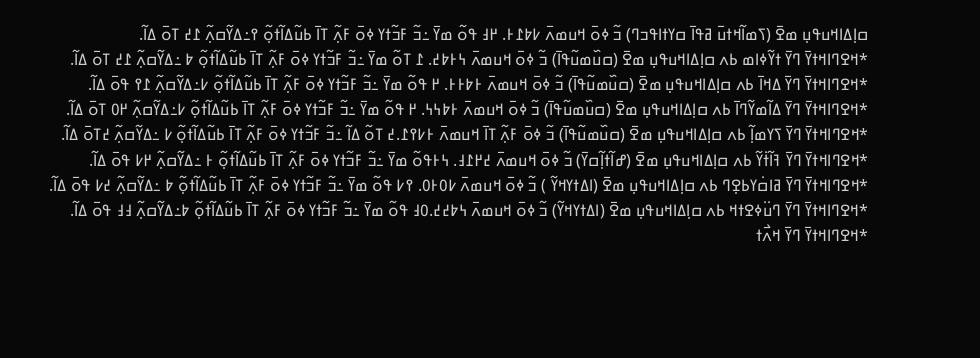ߛߊ߲ߡߊߞߎߟߎ߲ ߘߐ߫ (ߖߘߊ߬ߞߙߎ߫ ߥߟߊ߫ ߛߌߙߊߟߏߣ) ߏ߬ ߦߋ߫ ߞߎߘߍ߫ ߇߈߁߅. ߂߃ ߟߋ߬ ߘߌ߫ ߸ߏ߬ ߓߏ߬ߙߌ ߦߋ߫ ߓߍ߲߬ ߠߊ߫ ߕߎ߬ߡߊ߬ߙߋ߲߬ ߉߸ߡߌ߬ߛߍ߲߬ ߁߄ ߠߋ߫ ߡߊ߬.
*ߞߐߣߊߞߙߌ߫ ߣߌ߫ ߙߌ߬ߦߊߘ ߕߍ ߛߊ߲ߡߊߞߎߟߎ߲ ߘߐ߫ (ߛߎ߰ߘߎ߬ߟߊ߫) ߏ߬ ߦߋ߫ ߞߎߘߍ߫ ߆߅߈߄. ߁ ߠߋ߬ ߘߌ߫ ߸ߏ߬ ߓߏ߬ߙߌ ߦߋ߫ ߓߍ߲߬ ߠߊ߫ ߕߎ߬ߡߊ߬ߙߋ߲߬ ߈ ߸ߡߌ߬ߛߍ߲߬ ߁߄ ߠߋ߫ ߡߊ߬.
*ߞߐߣߊߞߙߌ߫ ߣߌ߫ ߡߞߊ߫ ߕߍ ߛߊ߲ߡߊߞߎߟߎ߲ ߘߐ߫ (ߛߎ߰ߘߎ߬ߟߊ߫) ߏ߬ ߦߋ߫ ߞߎߘߍ߫ ߅߈߅߅. ߂ ߟߋ߬ ߘߌ߫ ߸ߏ߬ ߓߏ߬ߙߌ ߦߋ߫ ߓߍ߲߬ ߠߊ߫ ߕߎ߬ߡߊ߬ߙߋ߲߬ ߇߸ߡߌ߬ߛߍ߲߬ ߁߉ ߟߋ߫ ߡߊ߬.
*ߞߐߣߊߞߙߌ߫ ߣߌ߫ ߡߊ߬ߘߌ߬ߣߊ߫ ߕߍ ߛߊ߲ߡߊߞߎߟߎ߲ ߘߐ߫ (ߛߎ߰ߘߎ߬ߟߊ߫) ߏ߬ ߦߋ߫ ߞߎߘߍ߫ ߅߈߆߆. ߂ ߟߋ߬ ߘߌ߫ ߸ߏ߬ ߓߏ߬ߙߌ ߦߋ߫ ߓߍ߲߬ ߠߊ߫ ߕߎ߬ߡߊ߬ߙߋ߲߬ ߇߸ߡߌ߬ߛߍ߲߬ ߂߀ ߠߋ߫ ߡߊ߬.
*ߞߐߣߊߞߙߌ߫ ߣߌ߫ ߖߌߘߊ߲߬ ߕߍ ߛߊ߲ߡߊߞߎߟߎ߲ ߘߐ߫ (ߛߎ߰ߘߎ߬ߟߊ߫) ߏ߬ ߦߋ߫ ߓߍ߲߬ ߠߊ߫ ߞߎߘߍ߫ ߅߇߉߁.߄ ߠߋ߬ ߡߊ߬ ߸ߏ߬ ߓߏ߬ߙߌ ߦߋ߫ ߓߍ߲߬ ߠߊ߫ ߕߎ߬ߡߊ߬ߙߋ߲߬ ߇ ߸ߡߌ߬ߛߍ߲߬ ߄ߠߋ߫ ߡߊ߬.
*ߞߐߣߊߞߙߌ߫ ߣߌ߫ ߔߊ߬ߙ߭ߌ߬ ߕߍ ߛߊ߲ߡߊߞߎߟߎ߲ ߘߐ߫ (ߝߊ߬ߙߊ߲߬ߛߌ߫) ߏ߬ ߦߋ߫ ߞߎߘߍ߫ ߄߂߁߃. ߆߅ߟߋ߬ ߘߌ߫ ߸ߏ߬ ߓߏ߬ߙߌ ߦߋ߫ ߓߍ߲߬ ߠߊ߫ ߕߎ߬ߡߊ߬ߙߋ߲߬ ߅ ߸ߡߌ߬ߛߍ߲߬ ߂߇ ߟߋ߫ ߡߊ߬.
*ߞߐߣߊߞߙߌ߫ ߣߌ߫ ߥߊߛ߭ߌߕߐ߲ߣ ߕߍ ߛߊ߲ߡߊߞߎߟߎ߲ ߘߐ߫ (ߊߡߙߌߞߌ߬ ) ߏ߬ ߦߋ߫ ߞߎߘߍ߫ ߇߀߅߀. ߉߇ ߟߋ߬ ߘߌ߫ ߸ߏ߬ ߓߏ߬ߙߌ ߦߋ߫ ߓߍ߲߬ ߠߊ߫ ߕߎ߬ߡߊ߬ߙߋ߲߬ ߈ ߸ߡߌ߬ߛߍ߲߬ ߄߇ ߟߋ߫ ߡߊ߬.
*ߞߐߣߊߞߙߌ߫ ߣߌ߫ ߣߎ߳ߦߐߙߞ ߕߍ ߛߊ߲ߡߊߞߎߟߎ߲ ߘߐ߫ (ߊߡߙߌߞߌ߬) ߏ߬ ߦߋ߫ ߞߎߘߍ߫ ߆߈߄߄.߀߃ ߟߋ߬ ߘߌ߫ ߸ߏ߬ ߓߏ߬ߙߌ ߦߋ߫ ߓߍ߲߬ ߠߊ߫ ߕߎ߬ߡߊ߬ߙߋ߲߬ ߈߸ߡߌ߬ߛߍ߲߬ ߃߃ ߟߋ߫ ߡߊ߬.
*ߞߐߣߊߞߙߌ߫ ߣߌ߫ ߞߍ߯ߙ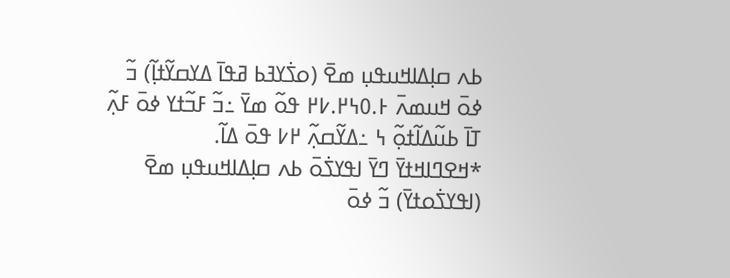ߕߍ ߛߊ߲ߡߊߞߎߟߎ߲ ߘߐ߫ (ߋߖ߭ߌߔߕ ߥߟߊ߫ ߡߌߛߌ߬ߙߊ߲߬) ߏ߬ ߦߋ߫ ߞߎߘߍ߫ ߅.߀߆߂.߇߂ ߟߋ߬ ߘߌ߫ ߸ߏ߬ ߓߏ߬ߙߌ ߦߋ߫ ߓߍ߲߬ ߠߊ߫ ߕߎ߬ߡߊ߬ߙߋ߲߬ ߆ ߸ߡߌ߬ߛߍ߲߬ ߂߇ ߟߋ߫ ߡߊ߬.
*ߞߐߣߊߞߙߌ߫ ߣߌ߫ ߊߟߌߖ߭ߋ߫ ߕߍ ߛߊ߲ߡߊߞߎߟߎ߲ ߘߐ߫ (ߊߟߌߖ߭ߋߙߌ߫) ߏ߬ ߦߋ߫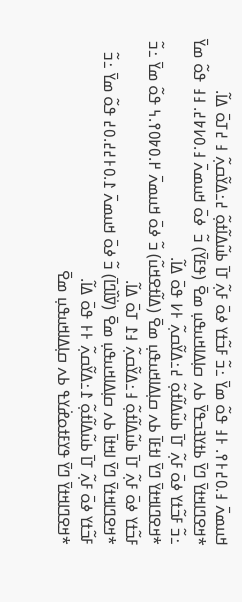ߞߎߘߍ߫ ߃.߀߄߅߉. ߅߃ ߟߋ߬ ߘߌ߫ ߸ߏ߬ ߓߏ߬ߙߌ ߦߋ߫ ߓߍ߲߬ ߠߊ߫ ߕߎ߬ߡߊ߬ߙߋ߲߬ ߄߸ߡߌ߬ߛߍ߲߬ ߃ ߄ߠߋ߫ ߡߊ߬.
*ߞߐߣߊߞߙߌ߫ ߣߌ߫ ߕߙߌߔߏߟߌ߫ ߕߍ ߛߊ߲ߡߊߞߎߟߎ߲ ߘߐ߫ (ߟߓߌ߫) ߏ߬  ߦߋ߫ ߞߎߘߍ߫ ߃.߀߇߈߄. ߃߃ ߟߋ߬ ߘߌ߫ ߸ߏ߬ ߓߏ߬ߙߌ ߦߋ߫ ߓߍ߲߬ ߠߊ߫ ߕߎ߬ߡߊ߬ߙߋ߲߬ ߄߸ߡߌ߬ߛߍ߲߬ ߅߇ ߟߋ߫ ߡߊ߬.
*ߞߐߣߊߞߙߌ߫ ߣߌ߫ ߊߙߓߊ߫ ߕߍ ߛߊ߲ߡߊߞߎߟߎ߲ ߘߐ߫ (ߡߊ߬ߙߐߞߎ߬) ߏ߬ ߦߋ߫ ߞߎߘߍ߫ ߂.߀߈߀߉.߆ ߟߋ߬ ߘߌ߫ ߸ߏ߬ ߓߏ߬ߙߌ ߦߋ߫ ߓߍ߲߬ ߠߊ߫ ߕߎ߬ߡߊ߬ߙߋ߲߬ ߃߸ߡߌ߬ߛߍ߲߬ ߃߁ ߠߋ߫ ߡߊ߬.
*ߞߐߣߊߞߙߌ߫ ߣߌ߫ ߊߞߙߊ߫ ߕߍ ߛߊ߲ߡߊߞߎߟߎ߲ ߘߐ߫ (ߜ߭ߊ߰ߣߊ߫) ߏ߬ ߦߋ߫ ߞߎߘߍ߫ ߁.߀߅߄߄.߀߄ ߟߋ߬ ߘߌ߫ ߸ߏ߬ ߓߏ߬ߙߌ ߦߋ߫ ߓߍ߲߬ ߠߊ߫ ߕߎ߬ߡߊ߬ߙߋ߲߬ ߁߸ߡߌ߬ߛߍ߲߬ ߅߅ ߟߋ߫ ߡߊ߬.
*ߞߐߣߊߞߙߌ߫ ߣߌ߫ ߟߌߓߙߋߝ߭ߌߟ ߕߍ ߛߊ߲ߡߊߞߎߟߎ߲ ߘߐ߫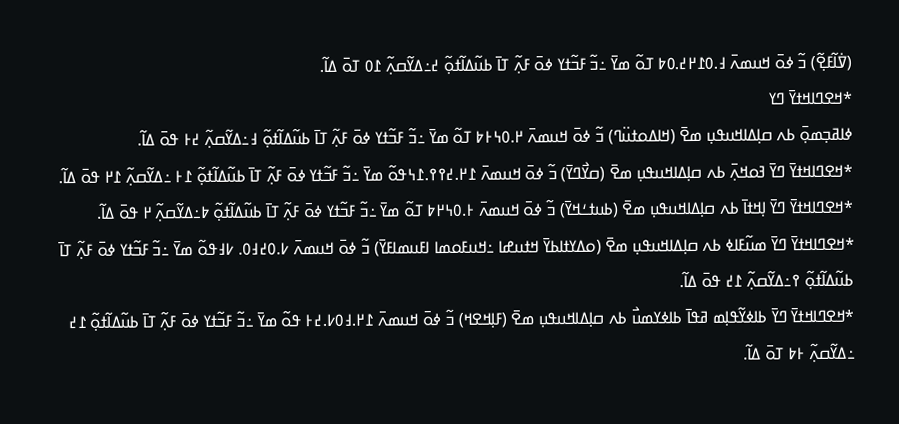(ߜ߭ߊ߬ߓߐ߲߬) ߏ߬ ߦߋ߫ ߞߎߘߍ߫ ߃.߀߁߂߄.߀߈ ߠߋ߬ ߘߌ߫ ߸ߏ߬ ߓߏ߬ߙߌ ߦߋ߫ ߓߍ߲߬ ߠߊ߫ ߕߎ߬ߡߊ߬ߙߋ߲߬ ߄߸ߡߌ߬ߛߍ߲߬ ߁߀ ߠߋ߫ ߡߊ߬.
*ߞߐߣߊߞߙߌ߫ ߣߌ
ߦߊߥߏ߲ߘߋ߲߫ ߕߍ ߛߊ߲ߡߊߞߎߟߎ߲ ߘߐ߫ (ߞߊߡߋߙߎ߳ߣ) ߏ߬ ߦߋ߫ ߞߎߘߍ߫ ߂.߀߆߅߈ ߠߋ߬ ߘߌ߫ ߸ߏ߬ ߓߏ߬ߙߌ ߦߋ߫ ߓߍ߲߬ ߠߊ߫ ߕߎ߬ߡߊ߬ߙߋ߲߬ ߃߸ߡߌ߬ߛߍ߲߬ ߄߅ ߟߋ߫ ߡߊ߬.
*ߞߐߣߊߞߙߌ߫ ߣߌ߫ ߔߋߞߍ߲߫ ߕߍ ߛߊ߲ߡߊߞߎߟߎ߲ ߘߐ߫ (ߛߌ߯ߣߌ߫) ߏ߬ ߦߋ߫ ߞߎߘߍ߫ ߁߂.߄߉߉.߁߆ߟߋ߬ ߘߌ߫ ߸ߏ߬ ߓߏ߬ߙߌ ߦߋ߫ ߓߍ߲߬ ߠߊ߫ ߕߎ߬ߡߊ߬ߙߋ߲߬ ߁߅ ߸ߡߌ߬ߛߍ߲߬ ߁߂ ߟߋ߫ ߡߊ߬.
*ߞߐߣߊߞߙߌ߫ ߣߌ߫ ߊ߲ߞߙߊ߫ ߕߍ ߛߊ߲ߡߊߞߎߟߎ߲ ߘߐ߫ (ߕߎߙߑߞߌ߫) ߏ߬ ߦߋ߫ ߞߎߘߍ߫ ߅.߀߆߂߈ ߠߋ߬ ߘߌ߫ ߸ߏ߬ ߓߏ߬ߙߌ ߦߋ߫ ߓߍ߲߬ ߠߊ߫ ߕߎ߬ߡߊ߬ߙߋ߲߬ ߈߸ߡߌ߬ߛߍ߲߬ ߂ ߟߋ߫ ߡߊ߬.
*ߞߐߣߊߞߙߌ߫ ߣߌ߫ ߘߎ߬ߓߊߦ ߕߍ ߛߊ߲ߡߊߞߎߟߎ߲ ߘߐ߫ (ߋߡߌߙߊߕߌ߫ ߞߙߎߝߊ ߸ߞߎߓߋߘߊ ߊߓߎߘߊߓߌ߫) ߏ߬ ߦߋ߫ ߞߎߘߍ߫ ߇.߀߄߃߀. ߇߃ߟߋ߬ ߘߌ߫ ߸ߏ߬ ߓߏ߬ߙߌ ߦߋ߫ ߓߍ߲߬ ߠߊ߫ ߕߎ߬ߡߊ߬ߙߋ߲߬ ߉߸ߡߌ߬ߛߍ߲߬ ߁߄ ߟߋ߫ ߡߊ߬.
*ߞߐߣߊߞߙߌ߫ ߣߌ߫ ߕߊߦߌ߬ߟߊ߲ߘ ߥߟߊ߫ ߕߊߦߌߘߎ߯ ߕߍ ߛߊ߲ߡߊߞߎߟߎ߲ ߘߐ߫ (ߓߊ߲ߞߐߞ) ߏ߬ ߦߋ߫ ߞߎߘߍ߫ ߁߂.߃߀߇.߄߅ ߟߋ߬ ߘߌ߫ ߸ߏ߬ ߓߏ߬ߙߌ ߦߋ߫ ߓߍ߲߬ ߠߊ߫ ߕߎ߬ߡߊ߬ߙߋ߲߬ ߁߄ ߸ߡߌ߬ߛߍ߲߬ ߅߈ ߠߋ߫ ߡߊ߬.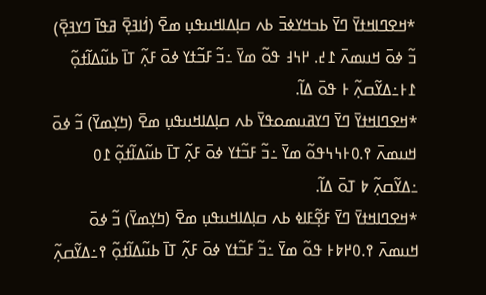*ߞߐߣߊߞߙߌ߫ ߣߌ߫ ߕߏߞߌߦߏ߫ ߕߍ ߛߊ߲ߡߊߞߎߟߎ߲ ߘߐ߫ (ߗ߭ߊߔߐ߲߫ ߥߟߊ߫ ߣߌߔߐ߲߫) ߏ߬ ߦߋ߫ ߞߎߘߍ߫ ߁߄. ߂߆߃ ߟߋ߬ ߘߌ߫ ߸ߏ߬ ߓߏ߬ߙߌ ߦߋ߫ ߓߍ߲߬ ߠߊ߫ ߕߎ߬ߡߊ߬ߙߋ߲߬ ߁߅߸ߡߌ߬ߛߍ߲߬ ߅ ߟߋ߫ ߡߊ߬.
*ߞߐߣߊߞߙߌ߫ ߣߌ߫ ߣߌߥߎߘߋߟߌ߫ ߕߍ ߛߊ߲ߡߊߞߎߟߎ߲ ߘߐ߫ (ߤߌ߲ߘߌ߫) ߏ߬ ߦߋ߫ ߞߎߘߍ߫ ߉.߀߅߆߆ߟߋ߬ ߘߌ߫ ߸ߏ߬ ߓߏ߬ߙߌ ߦߋ߫ ߓߍ߲߬ ߠߊ߫ ߕߎ߬ߡߊ߬ߙߋ߲߬ ߁߀ ߸ߡߌ߬ߛߍ߲߬ ߈ ߠߋ߫ ߡߊ߬.
*ߞߐߣߊߞߙߌ߫ ߣߌ߫ ߓߐ߲߬ߓߊߦ ߕߍ ߛߊ߲ߡߊߞߎߟߎ߲ ߘߐ߫ (ߤߌ߲ߘߌ߫) ߏ߬ ߦߋ߫ ߞߎߘߍ߫ ߉.߀߂߈߅ ߟߋ߬ ߘߌ߫ ߸ߏ߬ ߓߏ߬ߙߌ ߦߋ߫ ߓߍ߲߬ ߠߊ߫ ߕߎ߬ߡߊ߬ߙߋ߲߬ ߉߸ߡߌ߬ߛߍ߲߬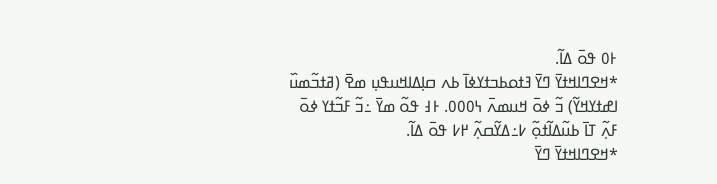߅߀ ߟߋ߫ ߡߊ߬.
*ߞߐߣߊߞߙߌ߫ ߣߌ߫ ߔߙߋߕߏߙߌߦߊ߫ ߕߍ ߛߊ߲ߡߊߞߎߟߎ߲ ߘߐ߫ (ߥߙߏ߬ߘߎ߰ ߊߝߙߌߞߌ߬) ߏ߬ ߦߋ߫ ߞߎߘߍ߫ ߆߀߀߀. ߅߃ ߟߋ߬ ߘߌ߫ ߸ߏ߬ ߓߏ߬ߙߌ ߦߋ߫ ߓߍ߲߬ ߠߊ߫ ߕߎ߬ߡߊ߬ߙߋ߲߬ ߇߸ߡߌ߬ߛߍ߲߬ ߂߇ ߟߋ߫ ߡߊ߬.
*ߞߐߣߊߞߙߌ߫ ߣߌ߫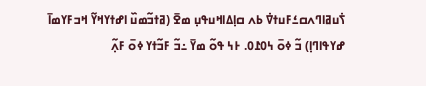ߖ߭ߎߥߊߣߍߛߑߓߎߙߜ߭ ߕߍ ߛߊ߲ߡߊߞߎߟߎ߲ ߘߐ߫ (ߥߙߏ߬ߘߎ߰ ߊߝߙߌߞߌ߬ ߞߏߓߌߘߊ߫ ߝߌߟߊߣߊ߲) ߏ߬ ߦߋ߫ ߆߀߁߀. ߅߆ ߟߋ߬ ߘߌ߫ ߸ߏ߬ ߓߏ߬ߙߌ ߦߋ߫ ߓߍ߲߬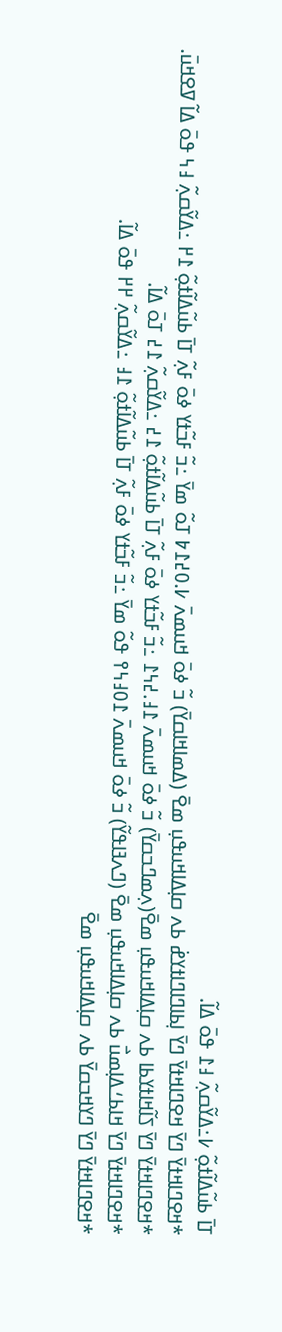ߠߊ߫ ߕߎ߬ߡߊ߬ߙߋ߲߬ ߇߸ߡߌ߬ߛߍ߲߬ ߃߁ ߟߋ߫ ߡߊ߬.
*ߞߐߣߊߞߙߌ߫ ߣߌ߫ ߞߐߣߊߞߙߌ߫ ߣߌ߫ ߊ߲ߕߊߣߊߣߊߙߌߝ߭ ߕߍ ߛߊ߲ߡߊߞߎߟߎ߲ ߘߐ߫ (ߡߘߊߞߊߛߌ߫) ߏ߬ ߦߋ߫ ߞߎߘߍ߫ ߇.߀߄߁߈ ߠߋ߬ ߘߌ߫ ߸ߏ߬ ߓߏ߬ߙߌ ߦߋ߫ ߓߍ߲߬ ߠߊ߫ ߕߎ߬ߡߊ߬ߙߋ߲߬ ߁߂ ߸ߡߌ߬ߛߍ߲߬ ߃߆ ߟߋ߫ ߡߊ߬ ߜߐߞߎ߫.
*ߞߐߣߊߞߙߌ߫ ߣߌ߫ ߖߊ߬ߞߊߙߌߕߊ ߕߍ ߛߊ߲ߡߊߞߎߟߎ߲ ߘߐ߫(ߍ߲ߘߣߏߛߌ߫) ߏ߬ ߦߋ߫ ߞߎߘߍ߫ ߁߃.߄߆߁ ߸ߏ߬ ߓߏ߬ߙߌ ߦߋ߫ ߓߍ߲߬ ߠߊ߫ ߕߎ߬ߡߊ߬ߙߋ߲߬ ߁߄ ߸ߡߌ߬ߛߍ߲߬ ߁߄ ߠߋ߫ ߡߊ߬.
*ߞߐߣߊߞߙߌ߫ ߣߌ߫ ߞߊߕߑߡߊ߲ߘߎ߯ ߕߍ ߛߊ߲ߡߊߞߎߟߎ߲ ߘߐ߫ (ߣߍߔߊߟߌ߬) ߏ߬ ߦߋ߫ ߞߎߘߍ߫ ߁߀߃߆߉ ߟߋ߬ ߘߌ߫ ߸ߏ߬ ߓߏ߬ߙߌ ߦߋ߫ ߓߍ߲߬ ߠߊ߫ ߕߎ߬ߡߊ߬ߙߋ߲߬ ߁߃ ߸ߡߌ߬ߛߍ߲߬ ߂߂ ߟߋ߫ ߡߊ߬.
*ߞߐߣߊߞߙߌ߫ ߣߌ߫ ߣߌߞߏߛߌ߫ ߕߍ ߛߊ߲ߡߊߞߎߟߎ߲ ߘߐ߫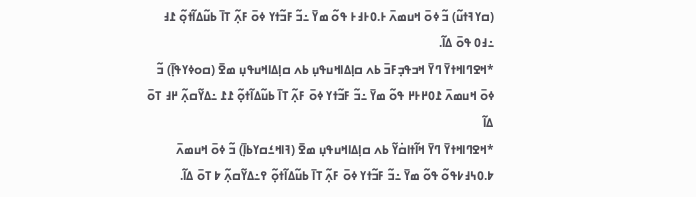(ߛߌߔߙߎ߬) ߏ߬ ߦߋ߫ ߞߎߘߍ߫ ߅.߀߅߃߅ ߟߋ߬ ߘߌ߫ ߸ߏ߬ ߓߏ߬ߙߌ ߦߋ߫ ߓߍ߲߬ ߠߊ߫ ߕߎ߬ߡߊ߬ߙߋ߲߬ ߁߃ ߸߃߀ ߟߋ߫ ߡߊ߬.
*ߞߐߣߊߞߙߌ߫ ߣߌ߫ ߞߏߟߏ߲ߓߏ߫ ߕߍ ߛߊ߲ߡߊߞߎߟߎ߲ ߕߍ ߛߊ߲ߡߊߞߎߟߎ߲ ߘߐ߫ (ߛߋߦߌߟߊ߲߫) ߏ߬ ߦߋ߫ ߞߎߘߍ߫ ߁߀߂߅߂ ߟߋ߬ ߘߌ߫ ߸ߏ߬ ߓߏ߬ߙߌ ߦߋ߫ ߓߍ߲߬ ߠߊ߫ ߕߎ߬ߡߊ߬ߙߋ߲߬ ߁߁ ߸ߡߌ߬ߛߍ߲߬ ߂߃ ߠߋ߫ ߡߊ߬
*ߞߐߣߊߞߙߌ߫ ߣߌ߫ ߞߊ߬ߙߊߛ߭ߌ߬ ߕߍ ߛߊ߲ߡߊߞߎߟߎ߲ ߘߐ߫ (ߔߊߞߑߛߌߕߊ߲߫) ߏ߬ ߦߋ߫ ߞߎߘߍ߫ ߈.߀߆߃߇ߟߋ߬ ߟߋ߬ ߘߌ߫ ߸ߏ߬ ߓߏ߬ߙߌ ߦߋ߫ ߓߍ߲߬ ߠߊ߫ ߕߎ߬ߡߊ߬ߙߋ߲߬ ߉߸ߡߌ߬ߛߍ߲߬ ߈ ߠߋ߫ ߡߊ߬.